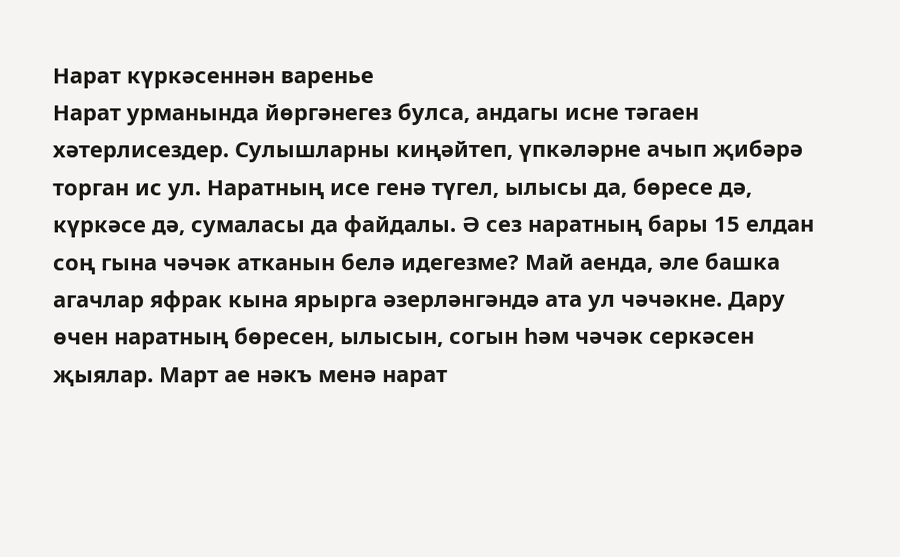Нарат күркәсеннән варенье
Нарат урманында йөргәнегез булса, андагы исне тәгаен хәтерлисездер. Сулышларны киңәйтеп, үпкәләрне ачып җибәрә торган ис ул. Наратның исе генә түгел, ылысы да, бөресе дә, күркәсе дә, сумаласы да файдалы. Ә сез наратның бары 15 елдан соң гына чәчәк атканын белә идегезме? Май аенда, әле башка агачлар яфрак кына ярырга әзерләнгәндә ата ул чәчәкне. Дару өчен наратның бөресен, ылысын, согын һәм чәчәк серкәсен җыялар. Март ае нәкъ менә нарат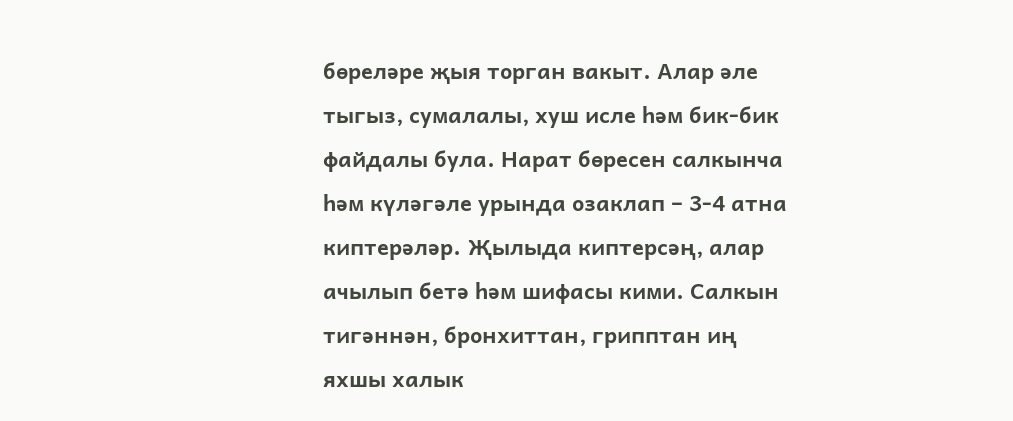бөреләре җыя торган вакыт. Алар әле тыгыз, сумалалы, хуш исле һәм бик-бик файдалы була. Нарат бөресен салкынча һәм күләгәле урында озаклап – 3-4 атна киптерәләр. Җылыда киптерсәң, алар ачылып бетә һәм шифасы кими. Салкын тигәннән, бронхиттан, грипптан иң яхшы халык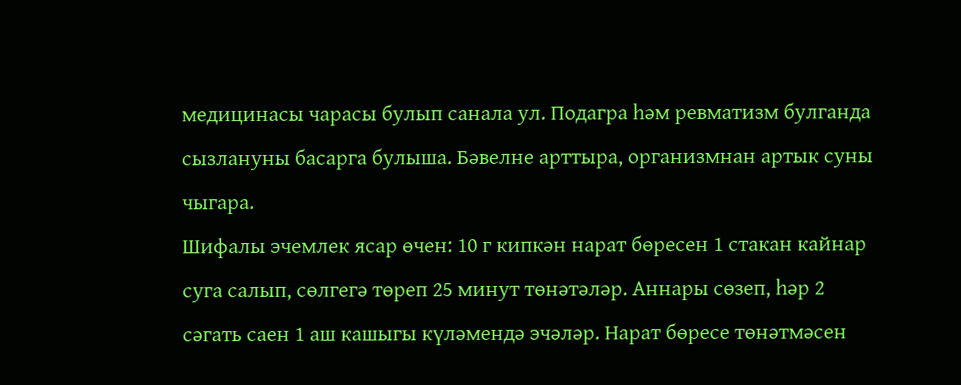медицинасы чарасы булып санала ул. Подагра һәм ревматизм булганда сызлануны басарга булыша. Бәвелне арттыра, организмнан артык суны чыгара.
Шифалы эчемлек ясар өчен: 10 г кипкән нарат бөресен 1 стакан кайнар суга салып, сөлгегә төреп 25 минут төнәтәләр. Аннары сөзеп, һәр 2 сәгать саен 1 аш кашыгы күләмендә эчәләр. Нарат бөресе төнәтмәсен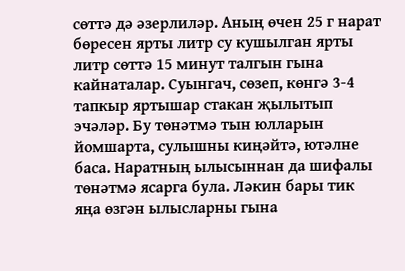сөттә дә әзерлиләр. Аның өчен 25 г нарат бөресен ярты литр су кушылган ярты литр сөттә 15 минут талгын гына кайнаталар. Суынгач, сөзеп, көнгә 3-4 тапкыр яртышар стакан җылытып эчәләр. Бу төнәтмә тын юлларын йомшарта, сулышны киңәйтә, ютәлне баса. Наратның ылысыннан да шифалы төнәтмә ясарга була. Ләкин бары тик яңа өзгән ылысларны гына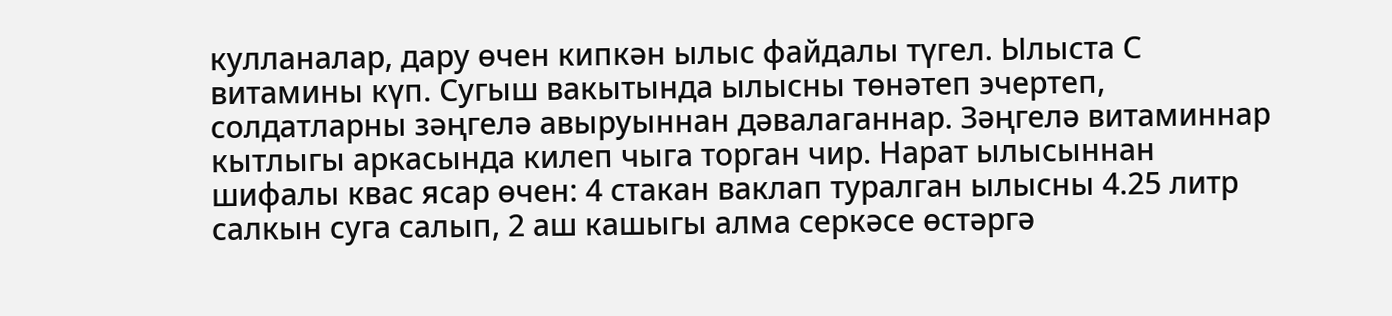кулланалар, дару өчен кипкән ылыс файдалы түгел. Ылыста С витамины күп. Сугыш вакытында ылысны төнәтеп эчертеп, солдатларны зәңгелә авыруыннан дәвалаганнар. Зәңгелә витаминнар кытлыгы аркасында килеп чыга торган чир. Нарат ылысыннан шифалы квас ясар өчен: 4 стакан ваклап туралган ылысны 4.25 литр салкын суга салып, 2 аш кашыгы алма серкәсе өстәргә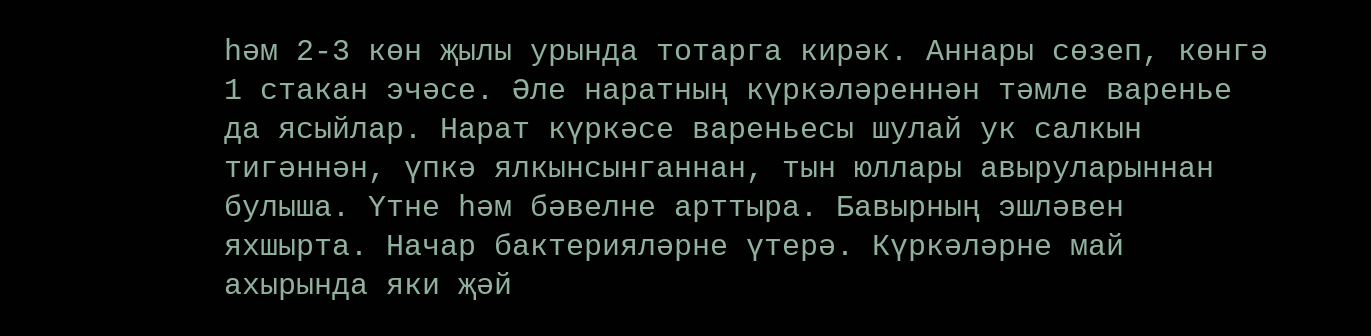һәм 2-3 көн җылы урында тотарга кирәк. Аннары сөзеп, көнгә 1 стакан эчәсе. Әле наратның күркәләреннән тәмле варенье да ясыйлар. Нарат күркәсе вареньесы шулай ук салкын тигәннән, үпкә ялкынсынганнан, тын юллары авыруларыннан булыша. Үтне һәм бәвелне арттыра. Бавырның эшләвен яхшырта. Начар бактерияләрне үтерә. Күркәләрне май ахырында яки җәй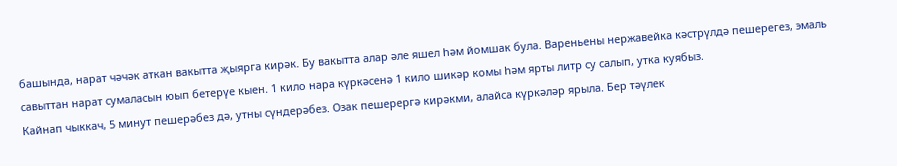башында, нарат чәчәк аткан вакытта җыярга кирәк. Бу вакытта алар әле яшел һәм йомшак була. Вареньены нержавейка кәстрүлдә пешерегез, эмаль савыттан нарат сумаласын юып бетерүе кыен. 1 кило нара күркәсенә 1 кило шикәр комы һәм ярты литр су салып, утка куябыз.
Кайнап чыккач, 5 минут пешерәбез дә, утны сүндерәбез. Озак пешерергә кирәкми, алайса күркәләр ярыла. Бер тәүлек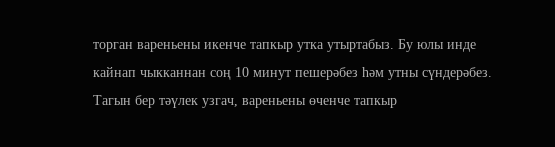торган вареньены икенче тапкыр утка утыртабыз. Бу юлы инде кайнап чыкканнан соң 10 минут пешерәбез һәм утны сүндерәбез. Тагын бер тәүлек узгач, вареньены өченче тапкыр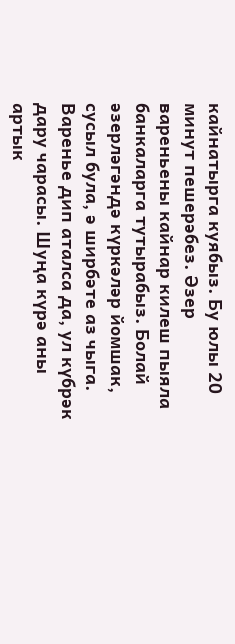кайнатырга куябыз. Бу юлы 20 минут пешерәбез. Әзер вареньены кайнар килеш пыяла банкаларга тутырабыз. Болай әзерләгәндә күркәләр йомшак, сусыл була, ә ширбәте аз чыга. Варенье дип аталса да, ул күбрәк дару чарасы. Шуңа күрә аны артык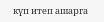күп итеп ашарга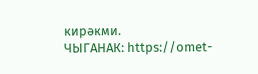кирәкми.
ЧЫГАНАК: https://omet-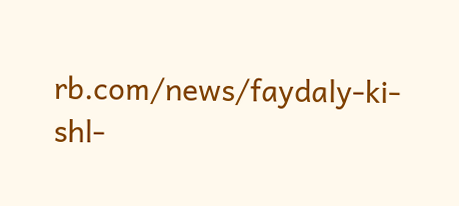rb.com/news/faydaly-ki-shl-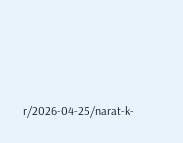r/2026-04-25/narat-k-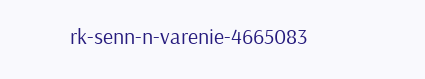rk-senn-n-varenie-4665083